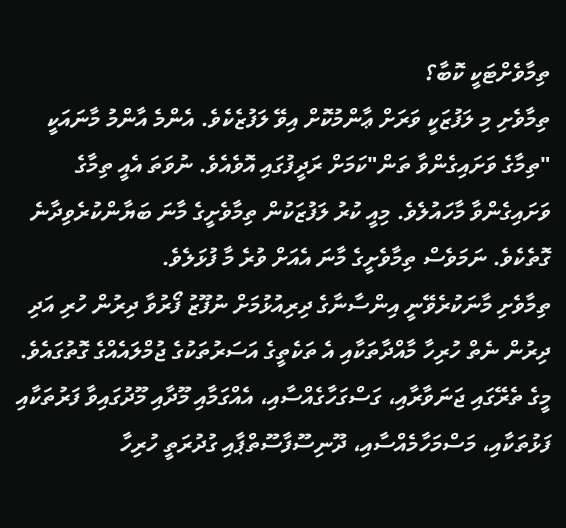ތިމާވެށްޓަކީ ކޮބާ؟
ތިމާވެށި މި ލަފުޒަކީ ވަރަށް ޢާންމުކޮށް އިވޭ ލަފުޒެކެވެ. އެންމެ އާންމު މާނައަކީ "ތިމާގެ ވަށައިގެންވާ ތަން"ކަމަށް ރަދީފުގައި އޮވެއެވެ. ނުވަތަ އެއީ ތިމާގެ ވަށައިގެންވާ މާހައުލެވެ. މިއީ ކުރު ލަފުޒަކުން ތިމާވެށީގެ މާނަ ބަޔާންކުރެވިދާނެ ގޮތެކެވެ. ނަމަވެސް ތިމާވެށީގެ މާނަ އެއަށް ވުރެ މާ ފުޅަލެވެ.
ތިމާވެށި މާނަކުރެވޭނީ އިންސާނާގެ ދިރިއުޅުމަށް ނުފޫޒު ފޯރުވާ ދިރުން ހުރި އަދި ދިރުން ނެތް ހުރިހާ މާއްދާތަކާއި އެ ތަކެތީގެ އަސަރުތަކުގެ ޖުމްލައެއްގެ ގޮތުގައެވެ. މީގެ ތެރޭގައި ޖަނަވާރާއި، ގަސްގަހާގެއްސާއި، އެއްގަމާއި މޫދާއި މޫދުގައިވާ ފަރުތަކާއި ފަޅުތަކާއި، މަސްމަހާމެއްސާއި، ދޫނިސޫފާސޫތްޕާއި ގުދުރަތީ ހުރިހާ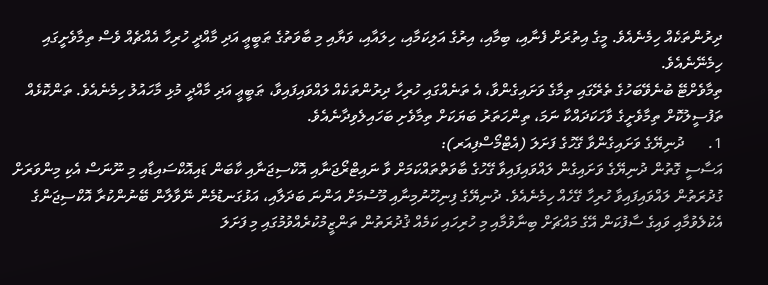ދިރުންތަކެއް ހިމެނެއެވެ. މީގެ އިތުރަށް ފެނާއި، ބިމާއި، އިރުގެ އަލިކަމާއި، ހިލައާއި، ވަޔާއި މި ބާވަތުގެ ޠަބީޢީ އަދި މާއްދީ ހުރިހާ އެއްޗެއް ވެސް ތިމާވެށީގައި ހިމެނޭނެއެވެ.
ތިމާވެށްޓޭ ބުނެވޭބަހުގެ ތެރޭގައި ތިމާގެ ވަށައިގެންވާ، އެ ތަނެއްގައި ހުރިހާ ދިރުންތަކެއް ލައްވައިފައިވާ، ޠަބީޢީ އަދި މާއްދީ މުޅި މާހައުލު ހިމެނެއެވެ. ތަންކޮޅެއް ތަފުސީލުކޮށް ތިމާވެށީގެ ވާހަކަދައްކާ ނަމަ، ތިންހަތަރު ބަޔަކަށް ތިމާވެށި ބަހައިލެވިދާނެއެވެ.
1.      ދުނިޔޭގެ ވަށައިގެންވާ ގޭހުގެ ފަށަލަ (އެޓްމޯސްފިއަރ):
އަސާސީ ގޮތުން ދުނިޔޭގެ ވަށައިގެން ލައްވައިފައިވާ ގޭހުގެ ބާވަތްތައްކަމަށް ވާ ނައިޓްރޯޖަނާއި އޮކްސިޖަނާއި ކާބަން ޑައިއޮކްސައިޑާއި މި ނޫނަސް އެކި މިންވަރަށް ގުދުރަތުން ލައްވައިފައިވާ ހުރިހާ ގޭހެއް ހިމެނެއެވެ. ދުނިޔޭގެ ފިނިހޫނުމިނާއި މޫސުމަށް އަންނަ ބަދަލާއި، އަޅުގަނޑުމެން ނޭވާލާން ބޭނުންކުރާ އޮކްސިޖަންގެ އެކުލެވުމާއި ވައިގެ ސާފުކަން އޭގެ މައްޗަށް ބިނާވުމާއި މި ހުރިހައި ކަމެއް ޤުދުރަތުން ތަންޒީމުކުރެއްވުމުގައި މި ފަށަލަ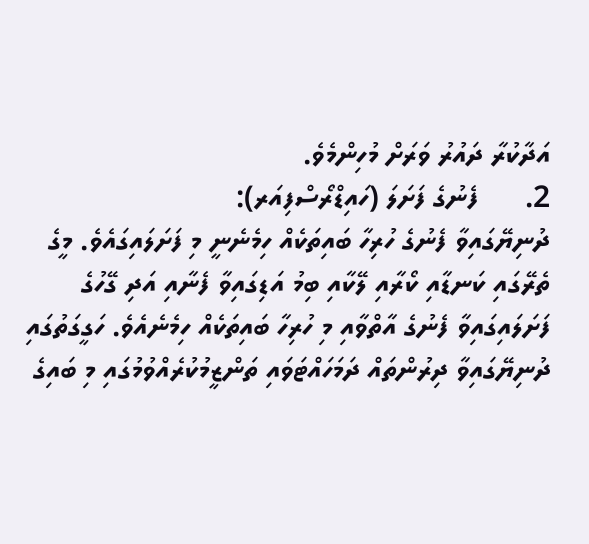އަދާކުރާ ދައުރު ވަރަށް މުހިންމެވެ.
2.      ފެނުގެ ފަށަލަ (ހައިޑްރޯސްފިއަރ):
ދުނިޔޭގައިވާ ފެނުގެ ހުރިހާ ބައިތަކެއް ހިމެނެނީ މި ފަށަލައިގައެވެ. މީގެ ތެރޭގައި ކަނޑާއި ކޯރާއި ލޭކާއި ބިމު އަޑިގައިވާ ފެނާއި އަދި ގޭހުގެ ފަށަލައިގައިވާ ފެނުގެ އާތްވާއި މި ހުރިހާ ބައިތަކެއް ހިމެނެއެވެ. ހަގީގަތުގައި ދުނިޔޭގައިވާ ދިރުންތައް ދަމަހައްޓަވައި ތަންޒީމުކުރެއްވުމުގައި މި ބައިގެ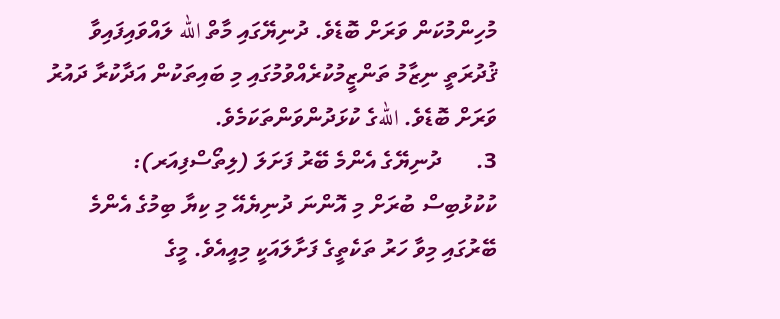މުހިންމުކަން ވަރަށް ބޮޑެވެ. ދުނިޔޭގައި މާތް الله ލައްވައިފައިވާ ޤުދުރަތީ ނިޒާމު ތަންޒީމުކުރެއްވުމުގައި މި ބައިތަކުން އަދާކުރާ ދައުރު ވަރަށް ބޮޑެވެ. اللهގެ ކުޅަދުންވަންތަކަމެވެ.
3.      ދުނިޔޭގެ އެންމެ ބޭރު ފަށަލަ (ލިތޯސްފިއަރ):
ކުކުޅުބިސް ބުރަށް މި އޮންނަ ދުނިޔެއޭ މި ކިޔާ ބިމުގެ އެންމެ ބޭރުގައި މިވާ ހަރު ތަކެތީގެ ފަށާލައަކީ މިއީއެވެ. މީގެ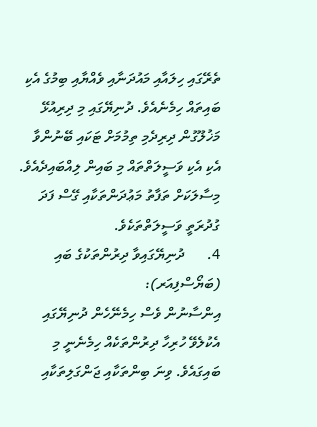ތެރޭގައި ހިލައާއި މައުދަނާއި ވެއްޔާއި ބިމުގެ އެކި ބައިތައް ހިމެނެއެވެ. ދުނިޔޭގައި މި ދިރިއުޅޭ މަޚުލޫގުން ދިރިދެމި ތިމުމަށް ޓަކައި ބޭނުންވާ އެކި އެކި ވަސީލަތްތައް މި ބައިން ލިއްބައިދެއެވެ. މިސާލަކަށް ތަފާތު މަޢުދަންތަކާއި ގޭސް ފަދަ ގުދުރަތީ ވަސީލަތްތަކެވެ.
4.      ދުނިޔޭގައިވާ ދިރުންތަކުގެ ބައި (ބަޔޯސްފިއަރ):
އިންސާނުން ވެސް ހިމެނޭހެން ދުނިޔޭގައި އެކުލެވޭ ހުރިހާ ދިރުންތަކެއް ހިމެނެނީ މި ބައިގައެވެ. ވިނަ ބިންތަކާއި ޖަންގަލިތަކާއި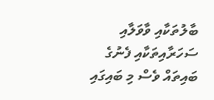ބާލުތަކާއި ވާވަލާއި ސަހަރާއިތަކާއި ފެނުގެ ބައިތައް ވެސް މި ބައިގައި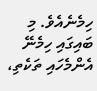ހިމެނެއެވެ. މި ބައިގައި ހިމެނޭ އެންމެހައި ތަކެތި،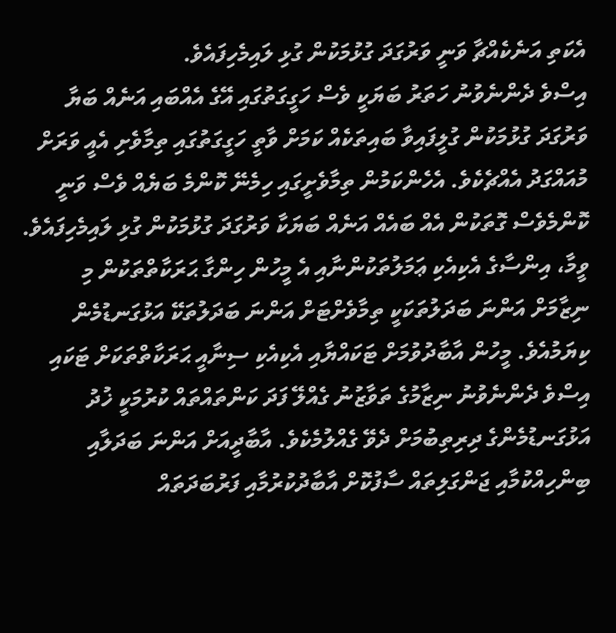އެކަތި އަނެކެއްޗާ ވަނީ ވަރުގަދަ ގުޅުމަކުން ގުޅި ލައިމެހިފައެވެ.
އިސްވެ ދެންނެވުނު ހަތަރު ބަޔަކީ ވެސް ހަގީގަތުގައި އޭގެ އެއްބައި އަނެއް ބަޔާ ވަރުގަދަ ގުޅުމަކުން ގުލީފައިވާ ބައިތަކެއް ކަމަށް ވާތީ ހަގީގަތުގައި ތިމާވެށި އެއީ ވަރަށް މުއައްގަދު އެއްޗެކެވެ. އެހެންކަމުން ތިމާވެށީގައި ހިމެނޭ ކޮންމެ ބަޔެއް ވެސް ވަނީ ކޮންމެވެސް ގޮތަކުން އެއް ބައެއް އަނެއް ބަޔަކާ ވަރުގަދަ ގުޅުމަކުން ގުޅި ލައިމެހިފައެވެ. ވީމާ، އިންސާގެ އެކިއެކި ޢަމަލުތަކުންނާއި އެ މީހުން ހިންގާ ޙަރަކާތްތަކުން މި ނިޒާމަށް އަންނަ ބަދަލުތަކަކީ ތިމާވެށްޓަށް އަންނަ ބަދަލުތަކޭ އަޅުގަނޑުމެން ކިޔަމުއެވެ. މީހުން އާބާދުވުމަށް ޓަކައްޔާއި އެކިއެކި ސިނާއީ ޙަރަކާތްތަކަށް ޓަކައި އިސްވެ ދެންނެވުނު ނިޒާމުގެ ތަވާޒުނު ގެއްލޭ ފަދަ ކަންތައްތައް ކުރުމަކީ ޚުދު އަޅުގަނޑުމެންގެ ދިރިތިބުމަށް ދެވޭ ގެއްލުމެކެވެ. އާބާދީއަށް އަންނަ ބަދަލާއި ބިންހިއްކުމާއި ޖަންގަލިތައް ސާފުކޮށް އާބާދުކުރުމާއި ފަރުބަދަތައް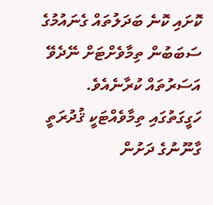ކޮށައި ކޮނެ ބަދަލުތައް ގެނައުމުގެ ސަބަބުން ތިމާވެށްޓަށް ނޭދެވޭ އަސަރުތައް ކުރާނެއެވެ.
ހަގީގަތުގައި ތިމާވެއްޓަކީ ޤުދުރަތީ ގާނޫނުގެ ދަށުން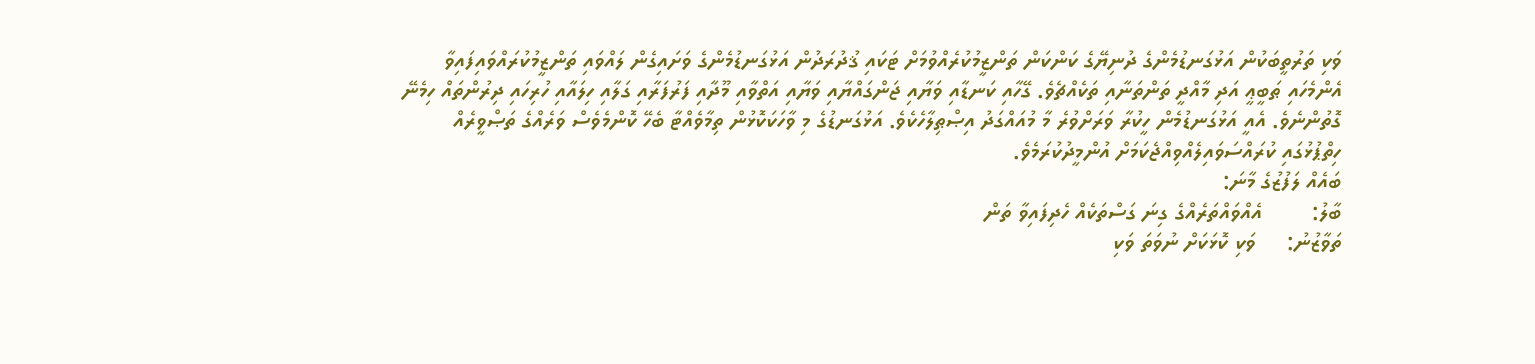ވަކި ތަރުތީބަކުން އަޅުގަނޑުމެންގެ ދުނިޔޭގެ ކަންކަން ތަންޒީމުކުރެއްވުމަށް ޓަކައި ޤުދުރަދުން އަޅުގަނޑުމެންގެ ވަށައިގެން ލައްވައި ތަންޒީމުކުރައްވައިފައިވާ އެންމެހައި ޠަބީޢީ އަދި މާއްދީ ތަންތަނާއި ތަކެއްޗެވެ. ގޭހާއި ކަނޑާއި ވަޔާއި ޖަންގައްޔާއި ވަޔާއި އަތްވާއި މޫދާއި ފަރުފަރާއި ގަލާއި ހިލައާއި ހުރިހައި ދިރުންތައް ހިމެނޭ ގޮތުންނެވެ. އެއީ އަޅުގަނޑުމެން ހީކުރާ ވަރަށްވުރެ މާ މުއައްގަދު އިޞްޠިލާހެކެވެ. އަޅުގަނޑުގެ މި ވާހަކަކޮޅުން ތިމާވެއްޓާ ބެހޭ ކޮންމެވެސް ވަރެއްގެ ތަޞްވީރެއް ހިތްޕުޅުގައި ކުރައްސަވައިލެއްވިއްޖެކަމަށް އުންމީދުކުރަމެވެ.
ބައެއް ލަފުޒުގެ މާނަ:
ބާލު:        އެއްވައްތަރެއްގެ ގިނަ ގަސްތަކެއް ހެދިފައިވާ ތަން
ތަވާޒުނު:     ވަކި ކޮޅަކަށް ނުވަތަ ވަކި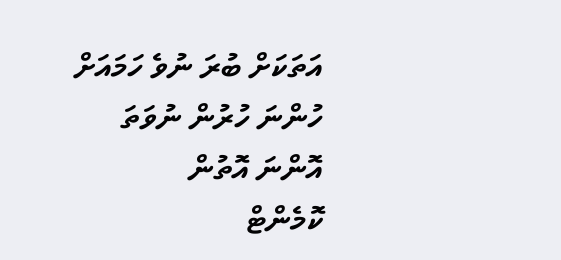އަތަކަށް ބުރަ ނުވެ ހަމައަށް ހުންނަ ހުރުން ނުވަތަ އޮންނަ އޮތުން
ކޮމެންޓް